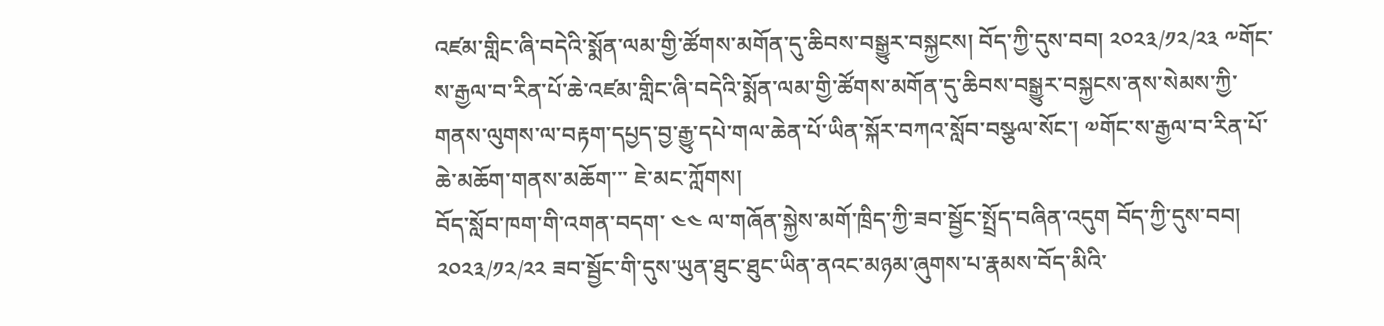འཛམ་གླིང་ཞི་བདེའི་སྨོན་ལམ་གྱི་ཚོགས་མགོན་དུ་ཆིབས་བསྒྱུར་བསྐྱངས། བོད་ཀྱི་དུས་བབ། ༢༠༢༣/༡༢/༢༣ ༸གོང་ས་རྒྱལ་བ་རིན་པོ་ཆེ་འཛམ་གླིང་ཞི་བདེའི་སྨོན་ལམ་གྱི་ཚོགས་མགོན་དུ་ཆིབས་བསྒྱུར་བསྐྱངས་ནས་སེམས་ཀྱི་གནས་ལུགས་ལ་བརྟག་དཔྱད་བྱ་རྒྱུ་དཔེ་གལ་ཆེན་པོ་ཡིན་སྐོར་བཀའ་སློབ་བསྩལ་སོང་། ༧གོང་ས་རྒྱལ་བ་རིན་པོ་ཆེ་མཆོག་གནས་མཆོག་་་ ཇེ་མང་ཀློགས།
བོད་སློབ་ཁག་གི་འགན་བདག་ ༤༤ ལ་གཞོན་སྐྱེས་མགོ་ཁྲིད་ཀྱི་ཟབ་སྦྱོང་སྤྲོད་བཞིན་འདུག བོད་ཀྱི་དུས་བབ། ༢༠༢༣/༡༢/༢༢ ཟབ་སྦྱོང་གི་དུས་ཡུན་ཐུང་ཐུང་ཡིན་ནའང་མཉམ་ཞུགས་པ་རྣམས་བོད་མིའི་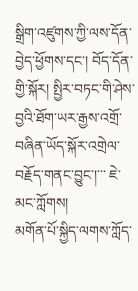སྒྲིག་འཛུགས་ཀྱི་ལས་དོན་བྱེད་ཕྱོགས་དང་། བོད་དོན་གྱི་སྐོར། སྤྱིར་བཏང་གི་ཤེས་བྱའི་ཐོག་ཡར་རྒྱས་འགྲོ་བཞིན་ཡོད་སྐོར་འགྲེལ་བརྗོད་གནང་བྱུང་།་་་ ཇེ་མང་ཀློགས།
མགོན་པོ་སྐྱིད་ལགས་ཀློད་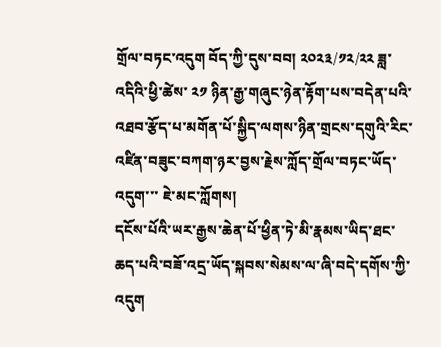གྲོལ་བཏང་འདུག བོད་ཀྱི་དུས་བབ། ༢༠༢༣/༡༢/༢༢ ཟླ་འདིའི་ཕྱི་ཚེས་ ༢༡ ཉིན་རྒྱ་གཞུང་ཉེན་རྟོག་པས་བདེན་པའི་འཐབ་རྩོད་པ་མགོན་པོ་སྐྱིད་ལགས་ཉིན་གྲངས་དགུའི་རིང་འཛིན་བཟུང་བཀག་ཉར་བྱས་རྗེས་ཀློད་གྲོལ་བཏང་ཡོད་འདུག་་་ ཇེ་མང་ཀློགས།
དངོས་པོའི་ཡར་རྒྱས་ཆེན་པོ་ཕྱིན་ཏེ་མི་རྣམས་ཡིད་ཐང་ཆད་པའི་བཟོ་འདྲ་ཡོད་སྐབས་སེམས་ལ་ཞི་བདེ་དགོས་ཀྱི་འདུག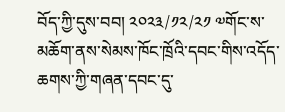བོད་ཀྱི་དུས་བབ། ༢༠༢༣/༡༢/༢༡ ༧གོང་ས་མཆོག་ནས་སེམས་ཁོང་ཁྲོའི་དབང་གིས་འདོད་ཆགས་ཀྱི་གཞན་དབང་དུ་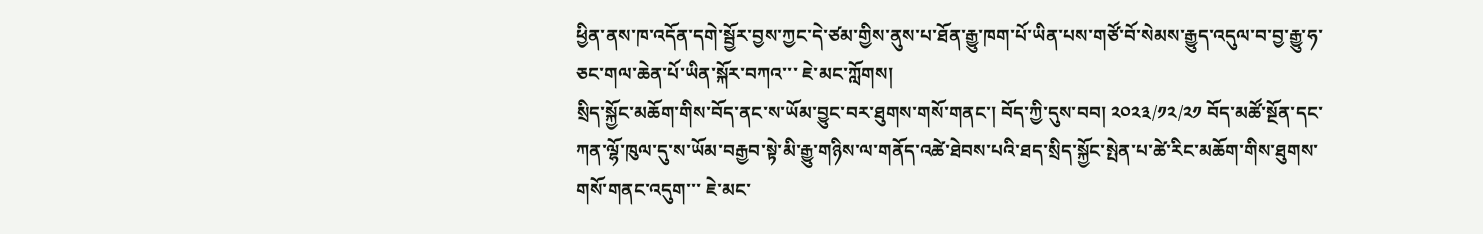ཕྱིན་ནས་ཁ་འདོན་དགེ་སྦྱོར་བྱས་ཀྱང་དེ་ཙམ་གྱིས་ནུས་པ་ཐོན་རྒྱུ་ཁག་པོ་ཡིན་པས་གཙོ་བོ་སེམས་རྒྱུད་འདུལ་བ་བྱ་རྒྱུ་ཧ་ཅང་གལ་ཆེན་པོ་ཡིན་སྐོར་བཀའ་་་ ཇེ་མང་ཀློགས།
སྲིད་སྐྱོང་མཆོག་གིས་བོད་ནང་ས་ཡོམ་བྱུང་བར་ཐུགས་གསོ་གནང་། བོད་ཀྱི་དུས་བབ། ༢༠༢༣/༡༢/༢༡ བོད་མཚོ་སྔོན་དང་ཀན་ལྷོ་ཁུལ་དུ་ས་ཡོམ་བརྒྱབ་སྟེ་མི་རྒྱུ་གཉིས་ལ་གནོད་འཚེ་ཐེབས་པའི་ཐད་སྲིད་སྐྱོང་སྤེན་པ་ཚེ་རིང་མཆོག་གིས་ཐུགས་གསོ་གནང་འདུག་་་ ཇེ་མང་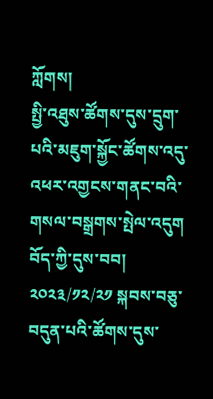ཀློགས།
སྤྱི་འཐུས་ཚོགས་དུས་དྲུག་པའི་མཇུག་སྐྱོང་ཚོགས་འདུ་འཕར་འགྱངས་གནང་བའི་གསལ་བསྒྲགས་སྤེལ་འདུག བོད་ཀྱི་དུས་བབ། ༢༠༢༣/༡༢/༢༡ སྐབས་བཅུ་བདུན་པའི་ཚོགས་དུས་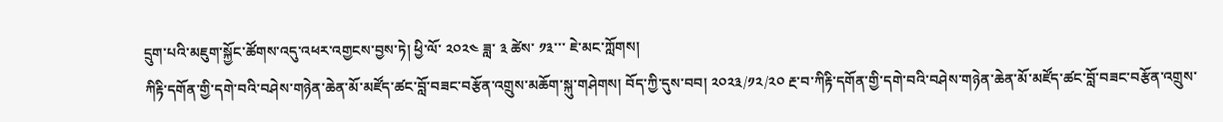དྲུག་པའི་མཇུག་སྐྱོང་ཚོགས་འདུ་འཕར་འགྱངས་བྱས་ཏེ། ཕྱི་ལོ་ ༢༠༢༤ ཟླ་ ༣ ཚེས་ ༡༣་་་ ཇེ་མང་ཀློགས།
ཀིརྟི་དགོན་གྱི་དགེ་བའི་བཤེས་གཉེན་ཆེན་མོ་མཛོད་ཚང་བློ་བཟང་བརྩོན་འགྲུས་མཆོག་སྐུ་གཤེགས། བོད་ཀྱི་དུས་བབ། ༢༠༢༣/༡༢/༢༠ རྔ་བ་ཀིརྟི་དགོན་གྱི་དགེ་བའི་བཤེས་གཉེན་ཆེན་མོ་མཛོད་ཚང་བློ་བཟང་བརྩོན་འགྲུས་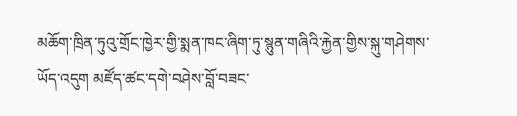མཆོག་ཁྲིན་ཏུའུ་གྲོང་ཁྱེར་གྱི་སྨན་ཁང་ཞིག་ཏུ་སྙུན་གཞིའི་རྐྱེན་གྱིས་སྐུ་གཤེགས་ཡོད་འདུག མཛོད་ཚང་དགེ་བཤེས་བློ་བཟང་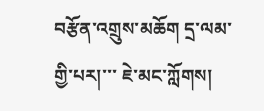བརྩོན་འགྲུས་མཆོག དྲ་ལམ་གྱི་པར།་་་ ཇེ་མང་ཀློགས།